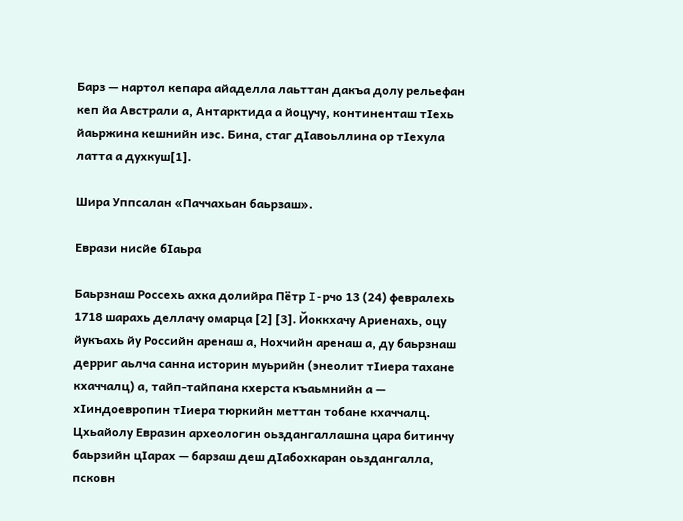Барз — нартол кепара айаделла лаьттан дакъа долу рельефан кеп йа Австрали а, Антарктида а йоцучу, континенташ тӀехь йаьржина кешнийн иэс. Бина, стаг дӀавоьллина ор тӀехула латта а духкуш[1].

Шира Уппсалан «Паччахьан баьрзаш».

Еврази нисйе бӀаьра

Баьрзнаш Россехь ахка долийра Пётр I-рчо 13 (24) февралехь 1718 шарахь деллачу омарца [2] [3]. Йоккхачу Ариенахь, оцу йукъахь йу Российн аренаш а, Нохчийн аренаш а, ду баьрзнаш дерриг аьлча санна историн муьрийн (энеолит тӀиера тахане кхаччалц) а, тайп-тайпана кхерста къаьмнийн а — хӀиндоевропин тӀиера тюркийн меттан тобане кхаччалц. Цхьайолу Евразин археологин оьздангаллашна цара битинчу баьрзийн цӀарах — барзаш деш дӀабохкаран оьздангалла, псковн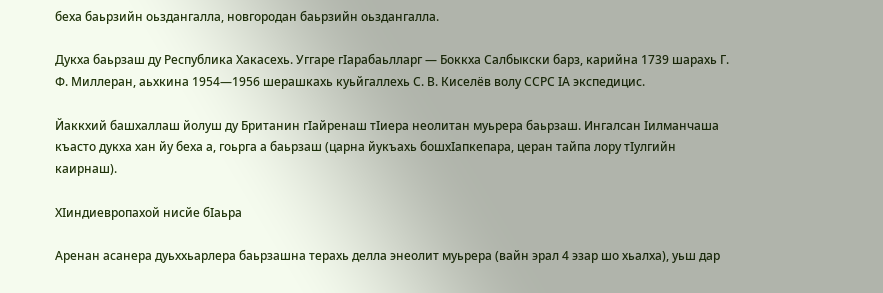беха баьрзийн оьздангалла, новгородан баьрзийн оьздангалла.

Дукха баьрзаш ду Республика Хакасехь. Уггаре гӀарабаьлларг — Боккха Салбыкски барз, карийна 1739 шарахь Г. Ф. Миллеран, аьхкина 1954—1956 шерашкахь куьйгаллехь С. В. Киселёв волу ССРС ӀА экспедицис.

Йаккхий башхаллаш йолуш ду Британин гӀайренаш тӀиера неолитан муьрера баьрзаш. Ингалсан Ӏилманчаша къасто дукха хан йу беха а, гоьрга а баьрзаш (царна йукъахь бошхӀапкепара, церан тайпа лору тӀулгийн каирнаш).

ХӀиндиевропахой нисйе бӀаьра

Аренан асанера дуьххьарлера баьрзашна терахь делла энеолит муьрера (вайн эрал 4 эзар шо хьалха), уьш дар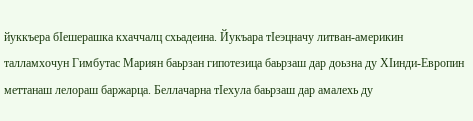йуккъера бӀешерашка кхаччалц схьадеина. Йукъара тӀеэцначу литван-америкин талламхочун Гимбутас Мариян баьрзан гипотезица баьрзаш дар доьзна ду ХӀинди-Европин меттанаш лелораш баржарца. Беллачарна тӀехула баьрзаш дар амалехь ду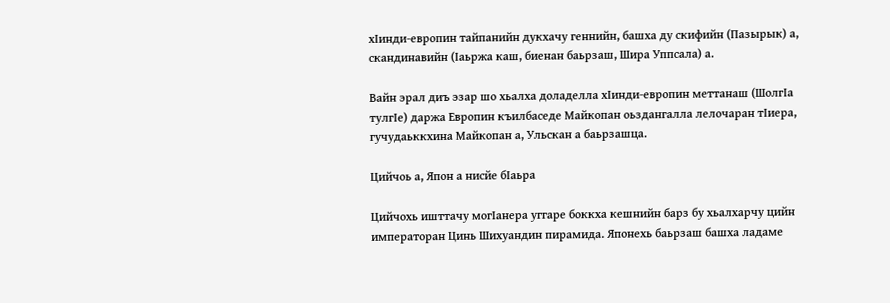хӀинди-европин тайпанийн дукхачу геннийн, башха ду скифийн (Пазырык) а, скандинавийн (Ӏаьржа каш, биенан баьрзаш, Шира Уппсала) а.

Вайн эрал диъ эзар шо хьалха доладелла хӀинди-европин меттанаш (ШолгӀа тулгӀе) даржа Европин къилбаседе Майкопан оьздангалла лелочаран тӀиера, гучудаьккхина Майкопан а, Ульскан а баьрзашца.

Цийчоь а, Япон а нисйе бӀаьра

Цийчохь ишттачу могӀанера уггаре боккха кешнийн барз бу хьалхарчу цийн императоран Цинь Шихуандин пирамида. Японехь баьрзаш башха ладаме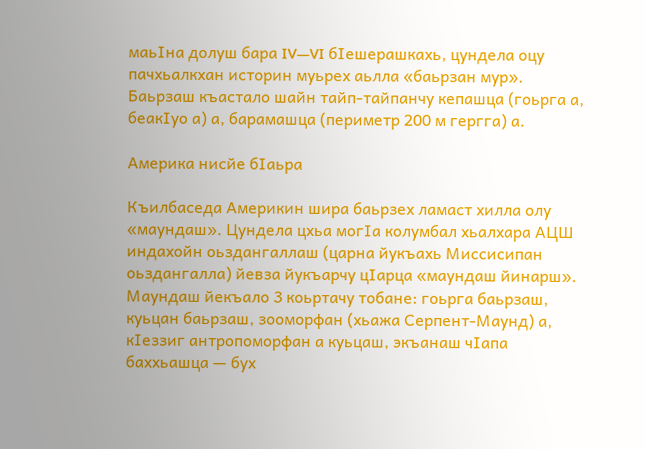маьӀна долуш бара IV—VI бӀешерашкахь, цундела оцу пачхьалкхан историн муьрех аьлла «баьрзан мур». Баьрзаш къастало шайн тайп-тайпанчу кепашца (гоьрга а, беакӀуо а) а, барамашца (периметр 200 м гергга) а.

Америка нисйе бӀаьра

Къилбаседа Америкин шира баьрзех ламаст хилла олу «маундаш». Цундела цхьа могӀа колумбал хьалхара АЦШ индахойн оьздангаллаш (царна йукъахь Миссисипан оьздангалла) йевза йукъарчу цӀарца «маундаш йинарш». Маундаш йекъало 3 коьртачу тобане: гоьрга баьрзаш, куьцан баьрзаш, зооморфан (хьажа Серпент-Маунд) а, кӀеззиг антропоморфан а куьцаш, экъанаш чӀапа баххьашца — бух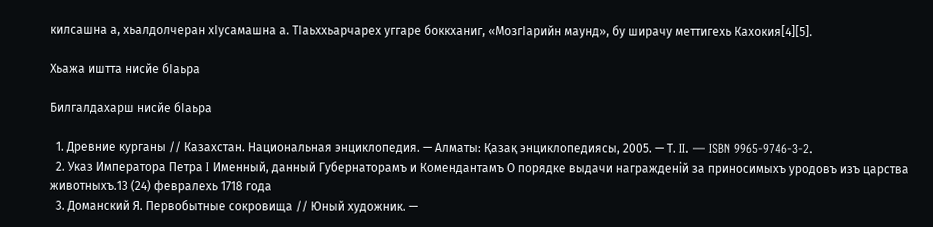килсашна а, хьалдолчеран хӀусамашна а. ТӀаьххьарчарех уггаре боккханиг, «МозгӀарийн маунд», бу ширачу меттигехь Кахокия[4][5].

Хьажа иштта нисйе бӀаьра

Билгалдахарш нисйе бӀаьра

  1. Древние курганы // Казахстан. Национальная энциклопедия. — Алматы: Қазақ энциклопедиясы, 2005. — Т. II. — ISBN 9965-9746-3-2.
  2. Указ Императора Петра I Именный, данный Губернаторамъ и Комендантамъ О порядке выдачи награжденiй за приносимыхъ уродовъ изъ царства животныхъ.13 (24) февралехь 1718 года
  3. Доманский Я. Первобытные сокровища // Юный художник. —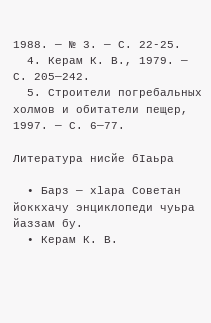1988. — № 3. — С. 22-25.
  4. Керам К. В., 1979. — С. 205—242.
  5. Строители погребальных холмов и обитатели пещер, 1997. — С. 6—77.

Литература нисйе бӀаьра

  • Барз — хӏара Советан йоккхачу энциклопеди чуьра йаззам бу.
  • Керам К. В.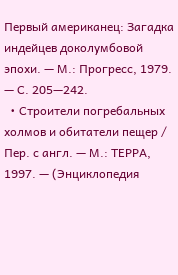Первый американец: Загадка индейцев доколумбовой эпохи. — М.: Прогресс, 1979. — С. 205—242.
  • Строители погребальных холмов и обитатели пещер / Пер. с англ. — М.: ТЕРРА, 1997. — (Энциклопедия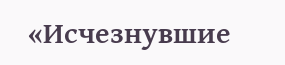«Исчезнувшие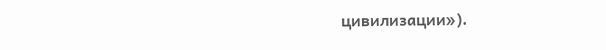цивилизации»).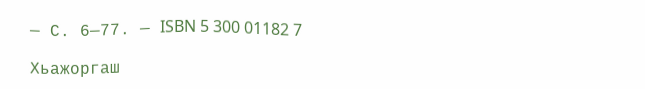— С. 6—77. — ISBN 5 300 01182 7

Хьажоргаш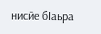нисйе бӀаьра